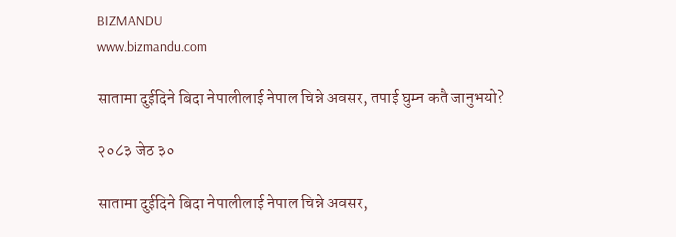BIZMANDU
www.bizmandu.com

सातामा दुईदिने बिदा नेपालीलाई नेपाल चिन्ने अवसर, तपाई घुम्न कतै जानुभयो?

२०८३ जेठ ३०

सातामा दुईदिने बिदा नेपालीलाई नेपाल चिन्ने अवसर,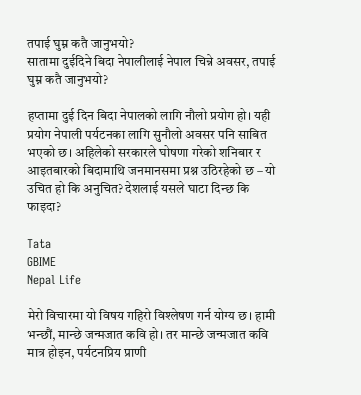तपाई घुम्न कतै जानुभयो?
सातामा दुईदिने बिदा नेपालीलाई नेपाल चिन्ने अवसर, तपाई घुम्न कतै जानुभयो?

हप्तामा दुई दिन बिदा नेपालको लागि नौलो प्रयोग हो। यही प्रयोग नेपाली पर्यटनका लागि सुनौलो अवसर पनि साबित भएको छ। अहिलेको सरकारले घोषणा गरेको शनिबार र आइतबारको बिदामाथि जनमानसमा प्रश्न उठिरहेको छ – यो उचित हो कि अनुचित? देशलाई यसले घाटा दिन्छ कि फाइदा?

Tata
GBIME
Nepal Life

मेरो विचारमा यो विषय गहिरो विश्लेषण गर्न योग्य छ। हामी भन्छौं, मान्छे जन्मजात कवि हो। तर मान्छे जन्मजात कवि मात्र होइन, पर्यटनप्रिय प्राणी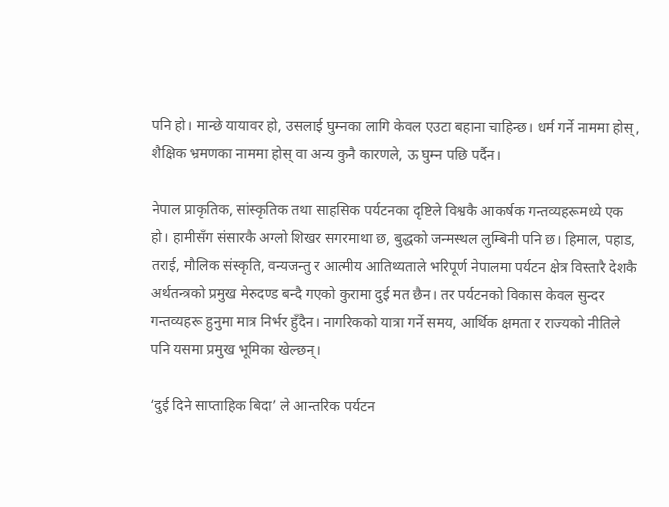पनि हो। मान्छे यायावर हो, उसलाई घुम्नका लागि केवल एउटा बहाना चाहिन्छ। धर्म गर्ने नाममा होस्, शैक्षिक भ्रमणका नाममा होस् वा अन्य कुनै कारणले, ऊ घुम्न पछि पर्दैन।

नेपाल प्राकृतिक, सांस्कृतिक तथा साहसिक पर्यटनका दृष्टिले विश्वकै आकर्षक गन्तव्यहरूमध्ये एक हो। हामीसँग संसारकै अग्लो शिखर सगरमाथा छ, बुद्धको जन्मस्थल लुम्बिनी पनि छ। हिमाल, पहाड, तराई, मौलिक संस्कृति, वन्यजन्तु र आत्मीय आतिथ्यताले भरिपूर्ण नेपालमा पर्यटन क्षेत्र विस्तारै देशकै अर्थतन्त्रको प्रमुख मेरुदण्ड बन्दै गएको कुरामा दुई मत छैन। तर पर्यटनको विकास केवल सुन्दर गन्तव्यहरू हुनुमा मात्र निर्भर हुँदैन। नागरिकको यात्रा गर्ने समय, आर्थिक क्षमता र राज्यको नीतिले पनि यसमा प्रमुख भूमिका खेल्छन्।

‘दुई दिने साप्ताहिक बिदा’ ले आन्तरिक पर्यटन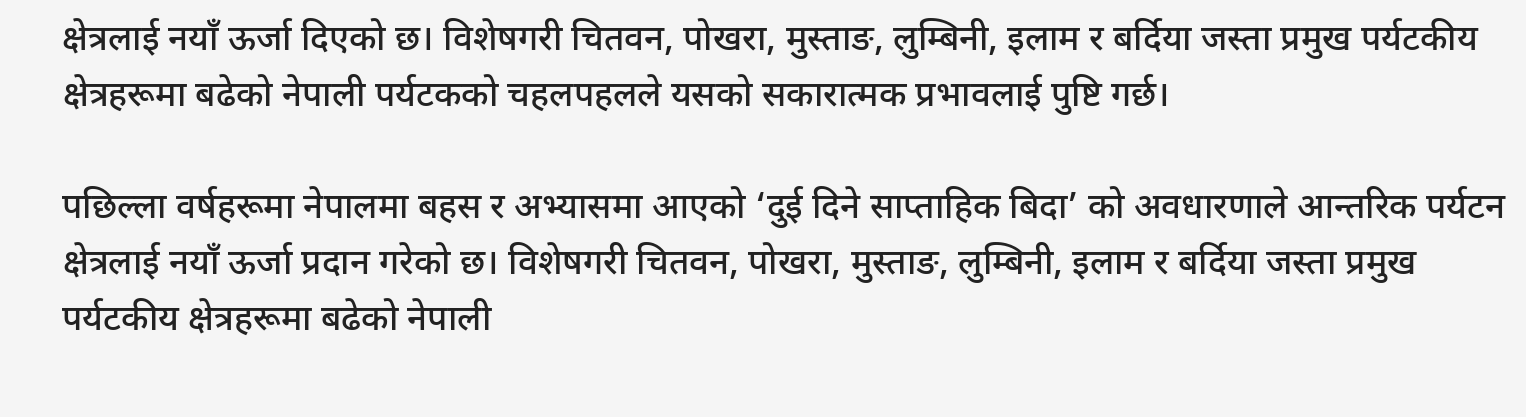क्षेत्रलाई नयाँ ऊर्जा दिएको छ। विशेषगरी चितवन, पोखरा, मुस्ताङ, लुम्बिनी, इलाम र बर्दिया जस्ता प्रमुख पर्यटकीय क्षेत्रहरूमा बढेको नेपाली पर्यटकको चहलपहलले यसको सकारात्मक प्रभावलाई पुष्टि गर्छ।

पछिल्ला वर्षहरूमा नेपालमा बहस र अभ्यासमा आएको ‘दुई दिने साप्ताहिक बिदा’ को अवधारणाले आन्तरिक पर्यटन क्षेत्रलाई नयाँ ऊर्जा प्रदान गरेको छ। विशेषगरी चितवन, पोखरा, मुस्ताङ, लुम्बिनी, इलाम र बर्दिया जस्ता प्रमुख पर्यटकीय क्षेत्रहरूमा बढेको नेपाली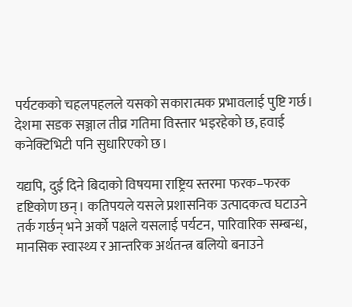पर्यटकको चहलपहलले यसको सकारात्मक प्रभावलाई पुष्टि गर्छ। देशमा सडक सञ्जाल तीव्र गतिमा विस्तार भइरहेको छ, हवाई कनेक्टिभिटी पनि सुधारिएको छ।

यद्यपि, दुई दिने बिदाको विषयमा राष्ट्रिय स्तरमा फरक–फरक दृष्टिकोण छन्। कतिपयले यसले प्रशासनिक उत्पादकत्व घटाउने तर्क गर्छन् भने अर्को पक्षले यसलाई पर्यटन, पारिवारिक सम्बन्ध, मानसिक स्वास्थ्य र आन्तरिक अर्थतन्त्र बलियो बनाउने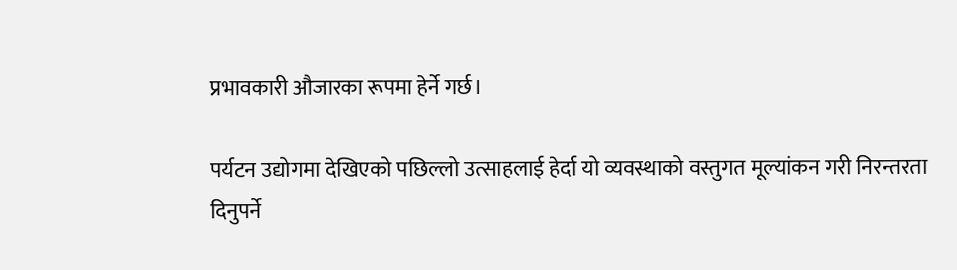प्रभावकारी औजारका रूपमा हेर्ने गर्छ।

पर्यटन उद्योगमा देखिएको पछिल्लो उत्साहलाई हेर्दा यो व्यवस्थाको वस्तुगत मूल्यांकन गरी निरन्तरता दिनुपर्ने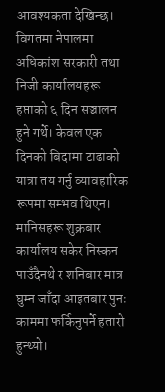आवश्यकता देखिन्छ। विगतमा नेपालमा अधिकांश सरकारी तथा निजी कार्यालयहरू हप्ताको ६ दिन सञ्चालन हुने गर्थे। केवल एक दिनको बिदामा टाढाको यात्रा तय गर्नु व्यावहारिक रूपमा सम्भव थिएन। मानिसहरू शुक्रबार कार्यालय सकेर निस्कन पाउँदैनथे र शनिबार मात्र घुम्न जाँदा आइतबार पुनः काममा फर्किनुपर्ने हतारो हुन्थ्यो।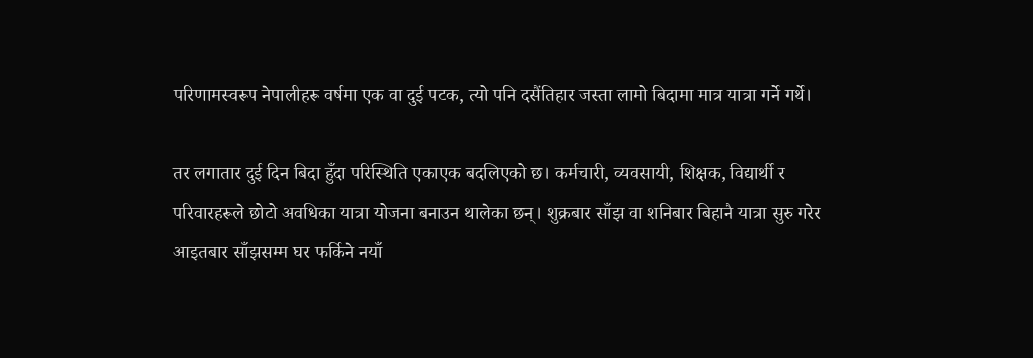परिणामस्वरूप नेपालीहरू वर्षमा एक वा दुई पटक, त्यो पनि दसैंतिहार जस्ता लामो बिदामा मात्र यात्रा गर्ने गर्थे।

तर लगातार दुई दिन बिदा हुँदा परिस्थिति एकाएक बदलिएको छ। कर्मचारी, व्यवसायी, शिक्षक, विद्यार्थी र परिवारहरूले छोटो अवधिका यात्रा योजना बनाउन थालेका छन्। शुक्रबार साँझ वा शनिबार बिहानै यात्रा सुरु गरेर आइतबार साँझसम्म घर फर्किने नयाँ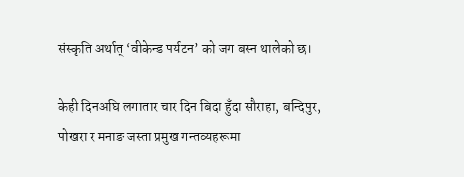संस्कृति अर्थात् ‘वीकेन्ड पर्यटन’ को जग बस्न थालेको छ।

केही दिनअघि लगातार चार दिन बिदा हुँदा सौराहा, बन्दिपुर, पोखरा र मनाङ जस्ता प्रमुख गन्तव्यहरूमा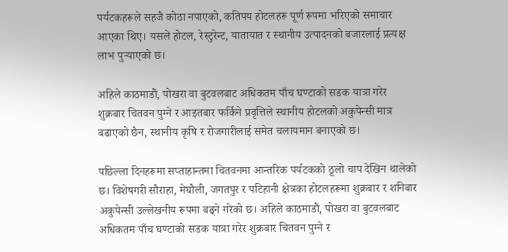पर्यटकहरूले सहजै कोठा नपाएको, कतिपय होटलहरू पूर्ण रूपमा भरिएको समाचार आएका थिए। यसले होटल, रेस्टुरेन्ट, यातायात र स्थानीय उत्पादनको बजारलाई प्रत्यक्ष लाभ पुर्‍याएको छ।

अहिले काठमाडौं, पोखरा वा बुटवलबाट अधिकतम पाँच घण्टाको सडक यात्रा गरेर शुक्रबार चितवन पुग्ने र आइतबार फर्किने प्रवृत्तिले स्थानीय होटलको अकुपेन्सी मात्र बढाएको छैन, स्थानीय कृषि र रोजगारीलाई समेत चलायमान बनाएको छ।

पछिल्ला दिनहरूमा सप्ताहान्तमा चितवनमा आन्तरिक पर्यटकको ठूलो चाप देखिन थालेको छ। विशेषगरी सौराहा, मेघौली, जगतपुर र पटिहानी क्षेत्रका होटलहरूमा शुक्रबार र शनिबार अकुपेन्सी उल्लेखनीय रूपमा बढ्ने गरेको छ। अहिले काठमाडौं, पोखरा वा बुटवलबाट अधिकतम पाँच घण्टाको सडक यात्रा गरेर शुक्रबार चितवन पुग्ने र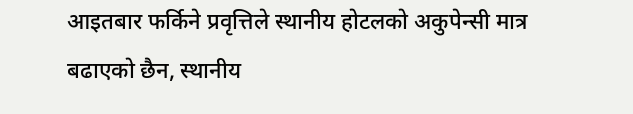आइतबार फर्किने प्रवृत्तिले स्थानीय होटलको अकुपेन्सी मात्र बढाएको छैन, स्थानीय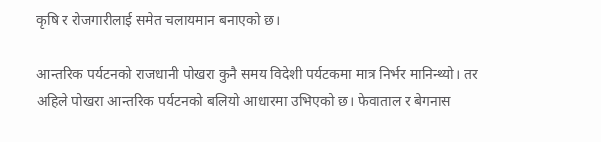कृषि र रोजगारीलाई समेत चलायमान बनाएको छ।

आन्तरिक पर्यटनको राजधानी पोखरा कुनै समय विदेशी पर्यटकमा मात्र निर्भर मानिन्थ्यो। तर अहिले पोखरा आन्तरिक पर्यटनको बलियो आधारमा उभिएको छ। फेवाताल र बेगनास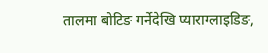तालमा बोटिङ गर्नेदेखि प्याराग्लाइडिङ,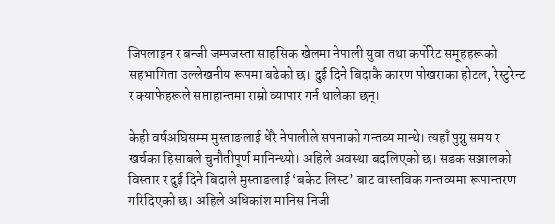जिपलाइन र बन्जी जम्पजस्ता साहसिक खेलमा नेपाली युवा तथा कर्पोरेट समूहहरूको सहभागिता उल्लेखनीय रूपमा बढेको छ। दुई दिने बिदाकै कारण पोखराका होटल, रेस्टुरेन्ट र क्याफेहरूले सप्ताहान्तमा राम्रो व्यापार गर्न थालेका छन्।

केही वर्षअघिसम्म मुस्ताङलाई धेरै नेपालीले सपनाको गन्तव्य मान्थे। त्यहाँ पुग्नु समय र खर्चका हिसाबले चुनौतीपूर्ण मानिन्थ्यो। अहिले अवस्था बदलिएको छ। सडक सञ्जालको विस्तार र दुई दिने बिदाले मुस्ताङलाई ‘बकेट लिस्ट’ बाट वास्तविक गन्तव्यमा रूपान्तरण गरिदिएको छ। अहिले अधिकांश मानिस निजी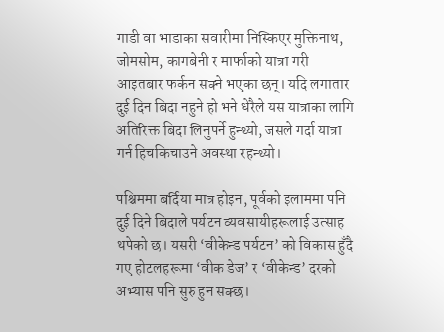गाडी वा भाडाका सवारीमा निस्किएर मुक्तिनाथ, जोमसोम, कागबेनी र मार्फाको यात्रा गरी आइतबार फर्कन सक्ने भएका छन्। यदि लगातार दुई दिन बिदा नहुने हो भने धेरैले यस यात्राका लागि अतिरिक्त बिदा लिनुपर्ने हुन्थ्यो, जसले गर्दा यात्रा गर्न हिचकिचाउने अवस्था रहन्थ्यो।

पश्चिममा बर्दिया मात्र होइन, पूर्वको इलाममा पनि दुई दिने बिदाले पर्यटन व्यवसायीहरूलाई उत्साह थपेको छ। यसरी ‘वीकेन्ड पर्यटन’ को विकास हुँदै गए होटलहरूमा ‘वीक डेज’ र ‘वीकेन्ड’ दरको अभ्यास पनि सुरु हुन सक्छ।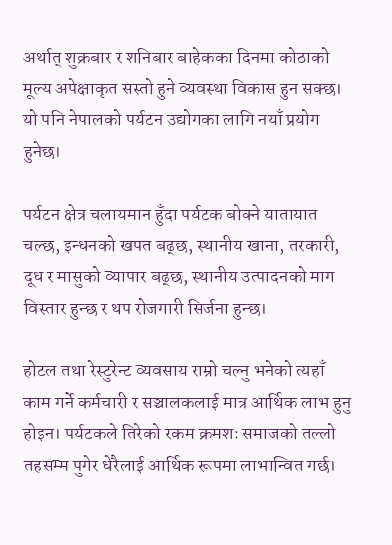अर्थात् शुक्रबार र शनिबार बाहेकका दिनमा कोठाको मूल्य अपेक्षाकृत सस्तो हुने व्यवस्था विकास हुन सक्छ। यो पनि नेपालको पर्यटन उद्योगका लागि नयाँ प्रयोग हुनेछ।

पर्यटन क्षेत्र चलायमान हुँदा पर्यटक बोक्ने यातायात चल्छ, इन्धनको खपत बढ्छ, स्थानीय खाना, तरकारी, दूध र मासुको व्यापार बढ्छ, स्थानीय उत्पादनको माग विस्तार हुन्छ र थप रोजगारी सिर्जना हुन्छ।

होटल तथा रेस्टुरेन्ट व्यवसाय राम्रो चल्नु भनेको त्यहाँ काम गर्ने कर्मचारी र सञ्चालकलाई मात्र आर्थिक लाभ हुनु होइन। पर्यटकले तिरेको रकम क्रमशः समाजको तल्लो तहसम्म पुगेर धेरैलाई आर्थिक रूपमा लाभान्वित गर्छ।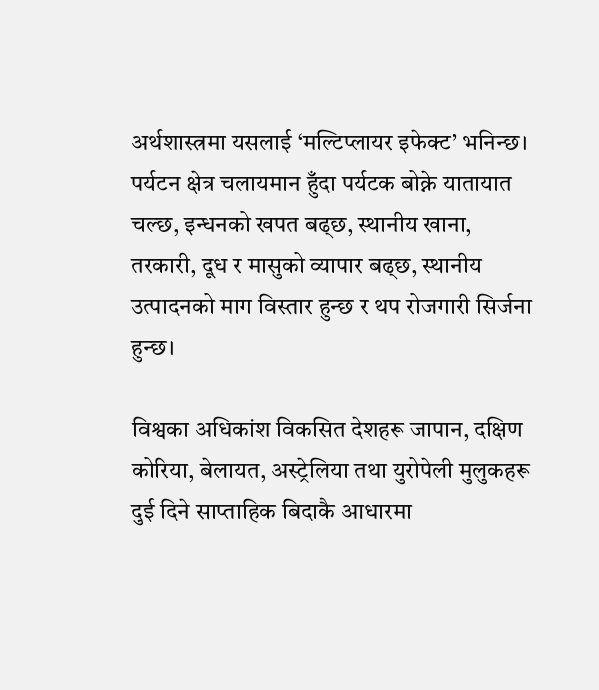अर्थशास्त्रमा यसलाई ‘मल्टिप्लायर इफेक्ट’ भनिन्छ। पर्यटन क्षेत्र चलायमान हुँदा पर्यटक बोक्ने यातायात चल्छ, इन्धनको खपत बढ्छ, स्थानीय खाना, तरकारी, दूध र मासुको व्यापार बढ्छ, स्थानीय उत्पादनको माग विस्तार हुन्छ र थप रोजगारी सिर्जना हुन्छ।

विश्वका अधिकांश विकसित देशहरू जापान, दक्षिण कोरिया, बेलायत, अस्ट्रेलिया तथा युरोपेली मुलुकहरू दुई दिने साप्ताहिक बिदाकै आधारमा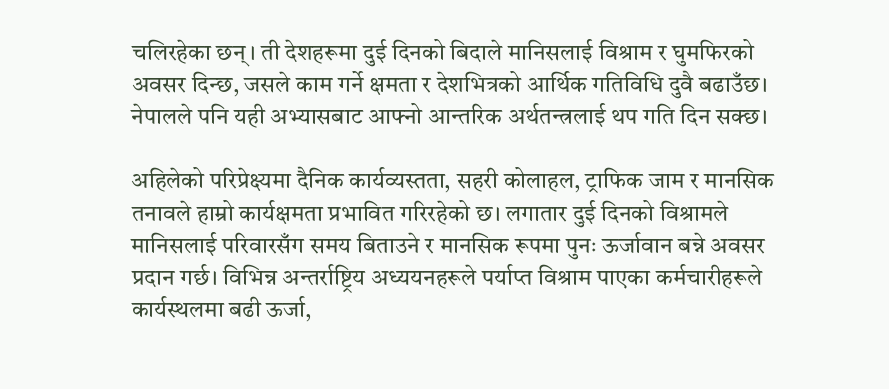चलिरहेका छन्। ती देशहरूमा दुई दिनको बिदाले मानिसलाई विश्राम र घुमफिरको अवसर दिन्छ, जसले काम गर्ने क्षमता र देशभित्रको आर्थिक गतिविधि दुवै बढाउँछ। नेपालले पनि यही अभ्यासबाट आफ्नो आन्तरिक अर्थतन्त्रलाई थप गति दिन सक्छ।

अहिलेको परिप्रेक्ष्यमा दैनिक कार्यव्यस्तता, सहरी कोलाहल, ट्राफिक जाम र मानसिक तनावले हाम्रो कार्यक्षमता प्रभावित गरिरहेको छ। लगातार दुई दिनको विश्रामले मानिसलाई परिवारसँग समय बिताउने र मानसिक रूपमा पुनः ऊर्जावान बन्ने अवसर प्रदान गर्छ। विभिन्न अन्तर्राष्ट्रिय अध्ययनहरूले पर्याप्त विश्राम पाएका कर्मचारीहरूले कार्यस्थलमा बढी ऊर्जा,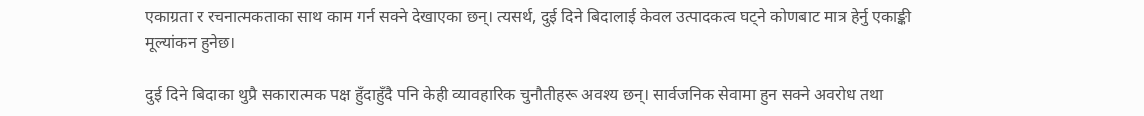एकाग्रता र रचनात्मकताका साथ काम गर्न सक्ने देखाएका छन्। त्यसर्थ, दुई दिने बिदालाई केवल उत्पादकत्व घट्ने कोणबाट मात्र हेर्नु एकाङ्की मूल्यांकन हुनेछ।

दुई दिने बिदाका थुप्रै सकारात्मक पक्ष हुँदाहुँदै पनि केही व्यावहारिक चुनौतीहरू अवश्य छन्। सार्वजनिक सेवामा हुन सक्ने अवरोध तथा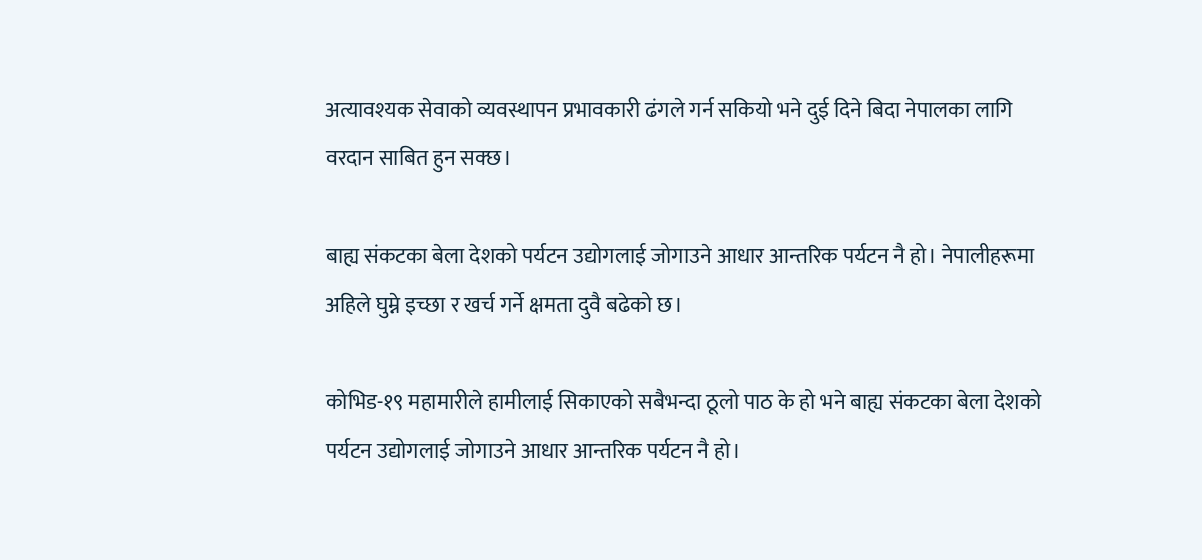अत्यावश्यक सेवाको व्यवस्थापन प्रभावकारी ढंगले गर्न सकियो भने दुई दिने बिदा नेपालका लागि वरदान साबित हुन सक्छ।

बाह्य संकटका बेला देशको पर्यटन उद्योगलाई जोगाउने आधार आन्तरिक पर्यटन नै हो। नेपालीहरूमा अहिले घुम्ने इच्छा र खर्च गर्ने क्षमता दुवै बढेको छ।

कोभिड-१९ महामारीले हामीलाई सिकाएको सबैभन्दा ठूलो पाठ के हो भने बाह्य संकटका बेला देशको पर्यटन उद्योगलाई जोगाउने आधार आन्तरिक पर्यटन नै हो।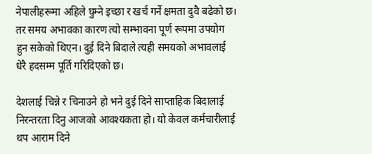नेपालीहरूमा अहिले घुम्ने इच्छा र खर्च गर्ने क्षमता दुवै बढेको छ। तर समय अभावका कारण त्यो सम्भावना पूर्ण रूपमा उपयोग हुन सकेको थिएन। दुई दिने बिदाले त्यही समयको अभावलाई धेरै हदसम्म पूर्ति गरिदिएको छ।

देशलाई चिन्ने र चिनाउने हो भने दुई दिने साप्ताहिक बिदालाई निरन्तरता दिनु आजको आवश्यकता हो। यो केवल कर्मचारीलाई थप आराम दिने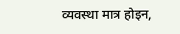व्यवस्था मात्र होइन,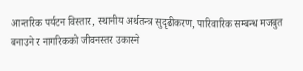आन्तरिक पर्यटन विस्तार, स्थानीय अर्थतन्त्र सुदृढीकरण, पारिवारिक सम्बन्ध मजबुत बनाउने र नागरिकको जीवनस्तर उकास्ने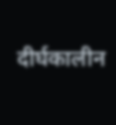दीर्घकालीन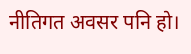नीतिगत अवसर पनि हो।